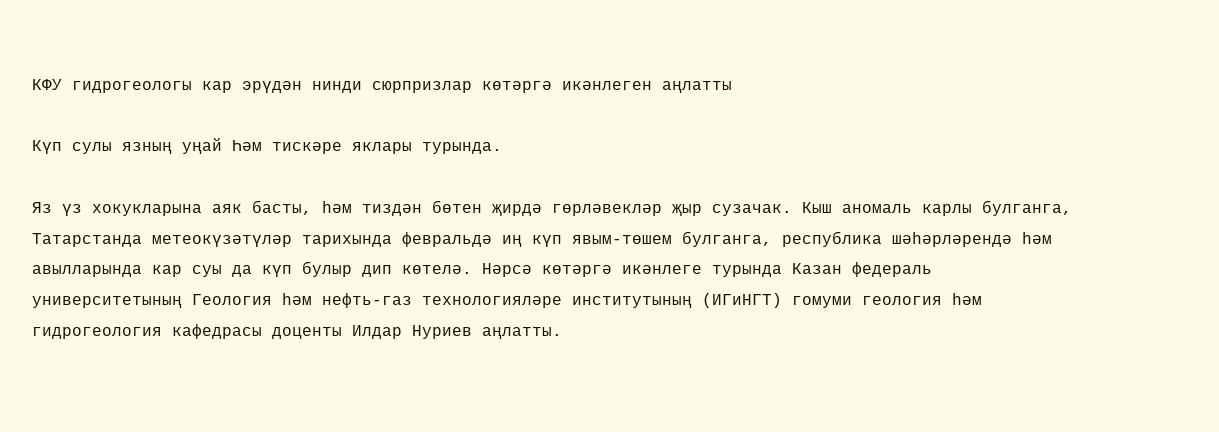КФУ гидрогеологы кар эрүдән нинди сюрпризлар көтәргә икәнлеген аңлатты

Күп сулы язның уңай Һәм тискәре яклары турында.

Яз үз хокукларына аяк басты, һәм тиздән бөтен җирдә гөрләвекләр җыр сузачак. Кыш аномаль карлы булганга,  Татарстанда метеокүзәтүләр тарихында февральдә иң күп явым-төшем булганга, республика шәһәрләрендә һәм авылларында кар суы да күп булыр дип көтелә. Нәрсә көтәргә икәнлеге турында Казан федераль университетының Геология һәм нефть-газ технологияләре институтының (ИГиНГТ) гомуми геология һәм гидрогеология кафедрасы доценты Илдар Нуриев аңлатты.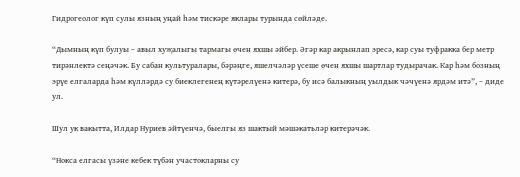Гидрогеолог күп сулы язның уңай һәм тискәре яклары турында сөйләде.

“Дымның күп булуы – авыл хуҗалыгы тармагы өчен яхшы әйбер. Әгәр кар акрынлап эресә, кар суы туфракка бер метр тирәнлектә сеңәчәк. Бу сабан культуралары, бәрәңге, яшелчәләр үсеше өчен яхшы шартлар тудырачак. Кар һәм бозның эрүе елгаларда һәм күлләрдә су биеклегенең күтәрелүенә китерә, бу исә балыкның уылдык чәчүенә ярдәм итә”, – диде ул.

Шул ук вакытта, Илдар Нуриев әйтүенчә, быелгы яз шактый мәшәкатьләр китерәчәк.

“Нокса елгасы үзәне кебек түбән участокларны су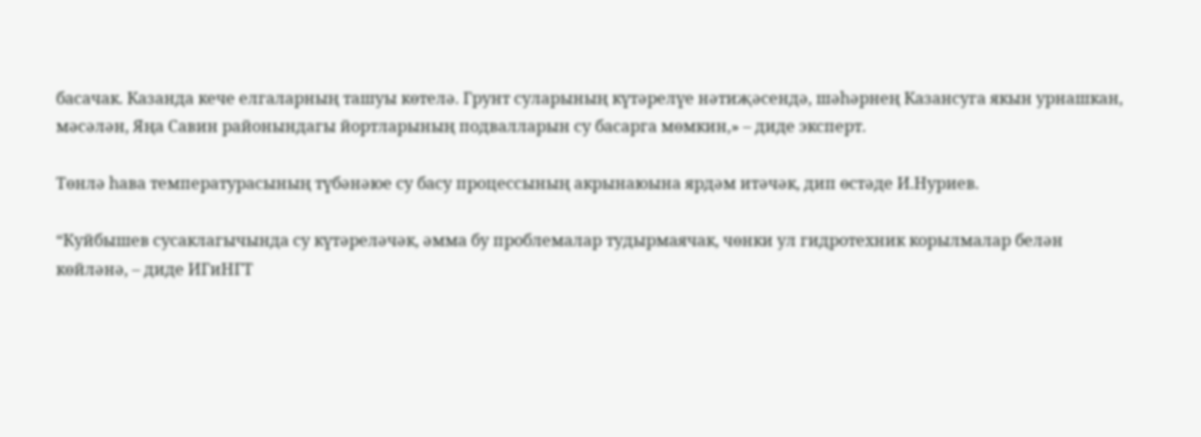басачак. Казанда кече елгаларның ташуы көтелә. Грунт суларының күтәрелүе нәтиҗәсендә, шәһәрнең Казансуга якын урнашкан, мәсәлән, Яңа Савин районындагы йортларының подвалларын су басарга мөмкин,» – диде эксперт.

Төнлә һава температурасының түбәнәюе су басу процессының акрынаюына ярдәм итәчәк, дип өстәде И.Нуриев.

“Куйбышев сусаклагычында су күтәреләчәк, әмма бу проблемалар тудырмаячак, чөнки ул гидротехник корылмалар белән көйләнә, – диде ИГиНГТ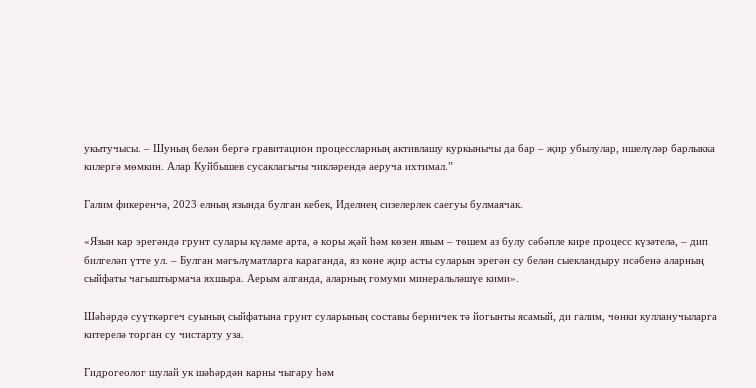укытучысы. – Шуның белән бергә гравитацион процессларның активлашу куркынычы да бар – җир убылулар, ишелүләр барлыкка килергә мөмкин. Алар Куйбышев сусаклагычы чикләрендә аеруча ихтимал.”

Галим фикеренчә, 2023 елның язында булган кебек, Иделнең сизелерлек саегуы булмаячак.

«Язын кар эрегәндә грунт сулары күләме арта, ә коры җәй һәм көзен явым – төшем аз булу сәбәпле кире процесс күзәтелә, – дип билгеләп үтте ул. – Булган мәгълүматларга караганда, яз көне җир асты суларын эрегән су белән сыекландыру исәбенә аларның сыйфаты чагыштырмача яхшыра. Аерым алганда, аларның гомуми минеральләшүе кими».

Шәһәрдә суүткәргеч суының сыйфатына грунт суларының составы берничек тә йогынты ясамый, ди галим, чөнки кулланучыларга китерелә торган су чистарту уза.

Гидрогеолог шулай ук шәһәрдән карны чыгару һәм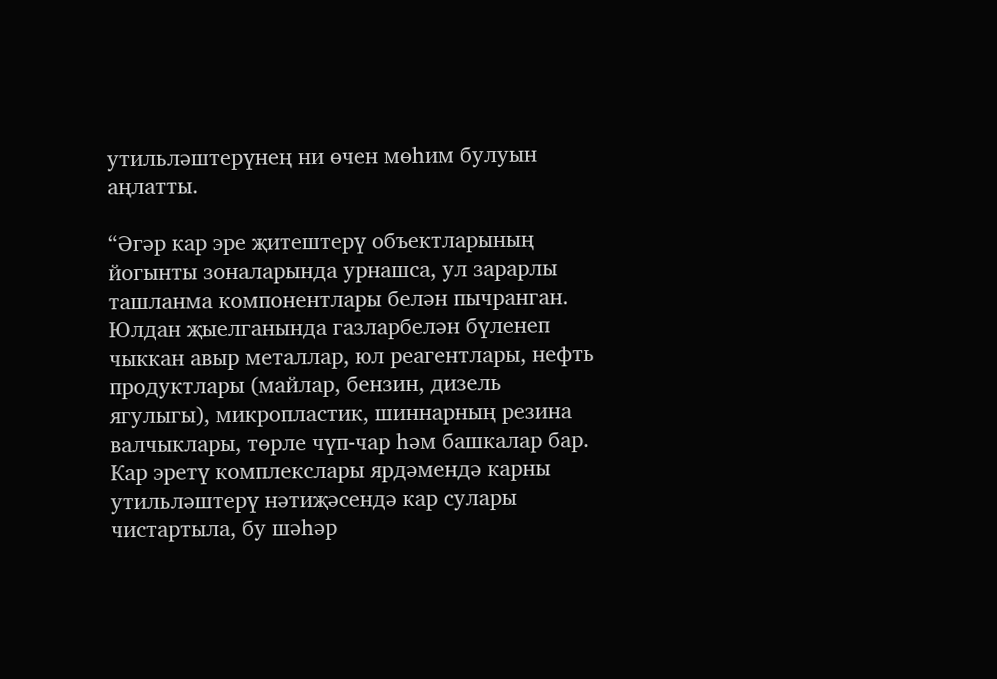утильләштерүнең ни өчен мөһим булуын аңлатты.

“Әгәр кар эре җитештерү объектларының йогынты зоналарында урнашса, ул зарарлы ташланма компонентлары белән пычранган. Юлдан җыелганында газларбелән бүленеп чыккан авыр металлар, юл реагентлары, нефть продуктлары (майлар, бензин, дизель ягулыгы), микропластик, шиннарның резина валчыклары, төрле чүп-чар һәм башкалар бар. Кар эретү комплекслары ярдәмендә карны утильләштерү нәтиҗәсендә кар сулары чистартыла, бу шәһәр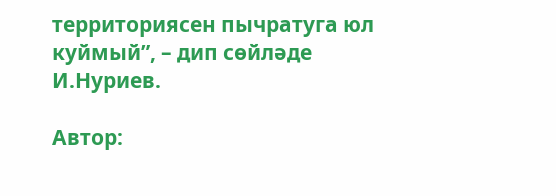территориясен пычратуга юл куймый”, – дип сөйләде И.Нуриев.

Автор: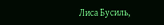Лиса Бусиль,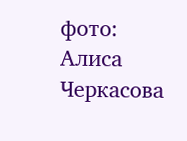фото: Алиса Черкасова